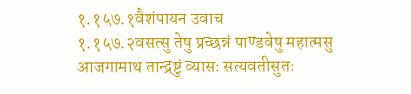१.१५७.१वैशंपायन उवाच
१.१५७.२वसत्सु तेषु प्रच्छन्नं पाण्डवेषु महात्मसु
आजगामाथ तान्द्रष्टुं व्यासः सत्यवतीसुतः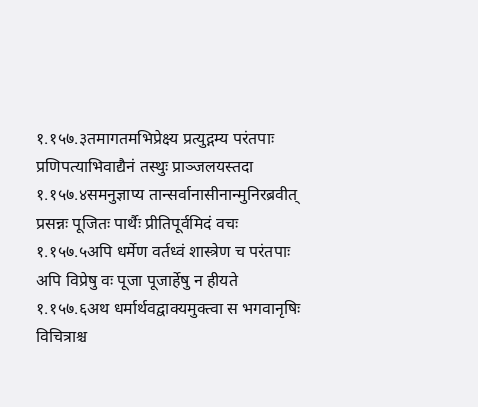१.१५७.३तमागतमभिप्रेक्ष्य प्रत्युद्गम्य परंतपाः
प्रणिपत्याभिवाद्यैनं तस्थुः प्राञ्जलयस्तदा
१.१५७.४समनुज्ञाप्य तान्सर्वानासीनान्मुनिरब्रवीत्
प्रसन्नः पूजितः पार्थैः प्रीतिपूर्वमिदं वचः
१.१५७.५अपि धर्मेण वर्तध्वं शास्त्रेण च परंतपाः
अपि विप्रेषु वः पूजा पूजार्हेषु न हीयते
१.१५७.६अथ धर्मार्थवद्वाक्यमुक्त्वा स भगवानृषिः
विचित्राश्च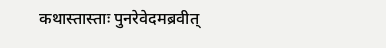कथास्तास्ताः पुनरेवेदमब्रवीत्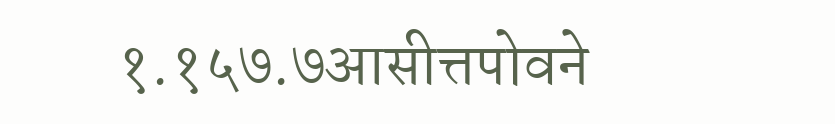१.१५७.७आसीत्तपोवने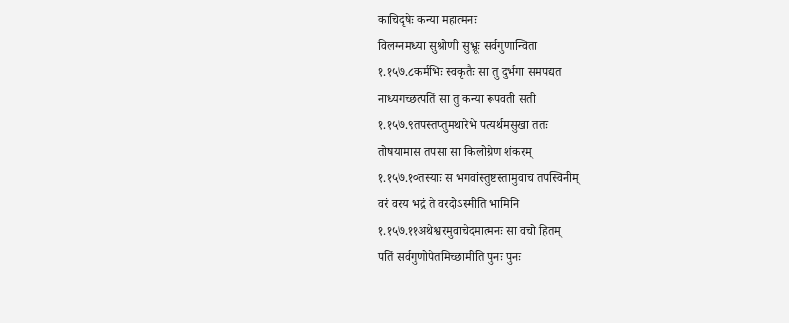काचिदृषेः कन्या महात्मनः
विलग्नमध्या सुश्रोणी सुभ्रूः सर्वगुणान्विता
१.१५७.८कर्मभिः स्वकृतैः सा तु दुर्भगा समपद्यत
नाध्यगच्छत्पतिं सा तु कन्या रूपवती सती
१.१५७.९तपस्तप्तुमथारेभे पत्यर्थमसुखा ततः
तोषयामास तपसा सा किलोग्रेण शंकरम्
१.१५७.१०तस्याः स भगवांस्तुष्टस्तामुवाच तपस्विनीम्
वरं वरय भद्रं ते वरदोऽस्मीति भामिनि
१.१५७.११अथेश्वरमुवाचेदमात्मनः सा वचो हितम्
पतिं सर्वगुणोपेतमिच्छामीति पुनः पुनः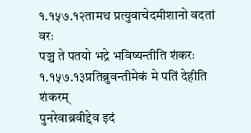१.१५७.१२तामथ प्रत्युवाचेदमीशानो वदतां वरः
पञ्च ते पतयो भद्रे भविष्यन्तीति शंकरः
१.१५७.१३प्रतिब्रुवन्तीमेकं मे पतिं देहीति शंकरम्
पुनरेवाब्रवीद्देव इदं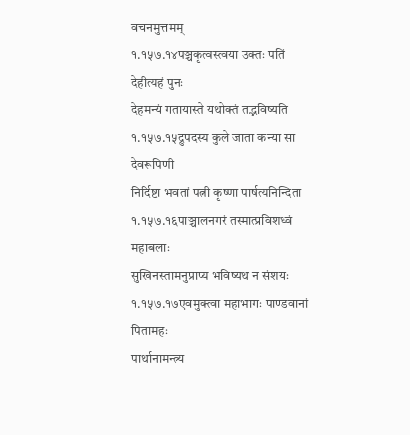वचनमुत्तमम्
१.१५७.१४पञ्चकृत्वस्त्वया उक्तः पतिं देहीत्यहं पुनः
देहमन्यं गतायास्ते यथोक्तं तद्भविष्यति
१.१५७.१५द्रुपदस्य कुले जाता कन्या सा देवरूपिणी
निर्दिष्टा भवतां पत्नी कृष्णा पार्षत्यनिन्दिता
१.१५७.१६पाञ्चालनगरं तस्मात्प्रविशध्वं महाबलाः
सुखिनस्तामनुप्राप्य भविष्यथ न संशयः
१.१५७.१७एवमुक्त्वा महाभागः पाण्डवानां पितामहः
पार्थानामन्त्र्य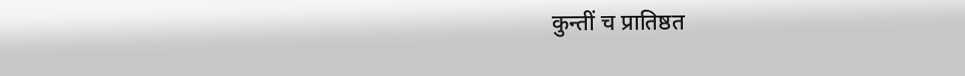कुन्तीं च प्रातिष्ठत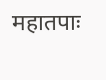महातपाः